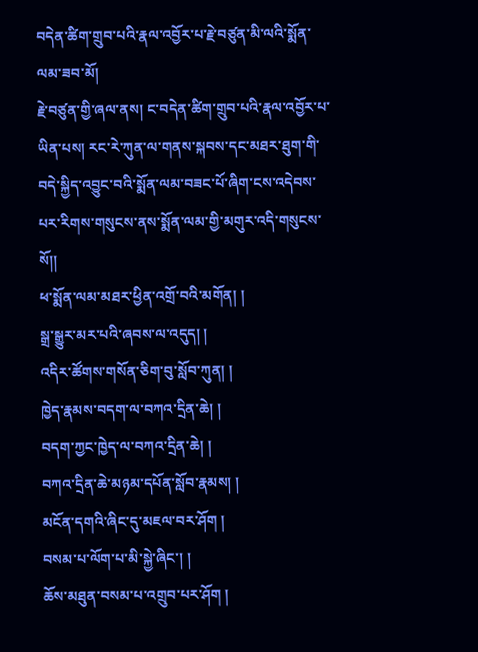བདེན་ཚིག་གྲུབ་པའི་རྣལ་འབྱོར་པ་རྗེ་བཙུན་མི་ལའི་སྨོན་ལམ་ཟབ་མོ།
རྗེ་བཙུན་གྱི་ཞལ་ནས། ང་བདེན་ཚིག་གྲུབ་པའི་རྣལ་འབྱོར་པ་ཡིན་པས། རང་རེ་ཀུན་ལ་གནས་སྐབས་དང་མཐར་ཐུག་གི་བདེ་སྐྱིད་འབྱུང་བའི་སྨོན་ལམ་བཟང་པོ་ཞིག་ངས་འདེབས་པར་རིགས་གསུངས་ནས་སྨོན་ལམ་གྱི་མགུར་འདི་གསུངས་སོ།།
ཕ་སྨོན་ལམ་མཐར་ཕྱིན་འགྲོ་བའི་མགོན། །
སྒྲ་སྒྱུར་མར་པའི་ཞབས་ལ་འདུད། །
འདིར་ཚོགས་གསོན་ཅིག་བུ་སློབ་ཀུན། །
ཁྱེད་རྣམས་བདག་ལ་བཀའ་དྲིན་ཆེ། །
བདག་ཀྱང་ཁྱེད་ལ་བཀའ་དྲིན་ཆེ། །
བཀའ་དྲིན་ཆེ་མཉམ་དཔོན་སློབ་རྣམས། །
མངོན་དགའི་ཞིང་དུ་མཇལ་བར་ཤོག །
བསམ་པ་ལོག་པ་མི་སྐྱེ་ཞིང་། །
ཆོས་མཐུན་བསམ་པ་འགྲུབ་པར་ཤོག །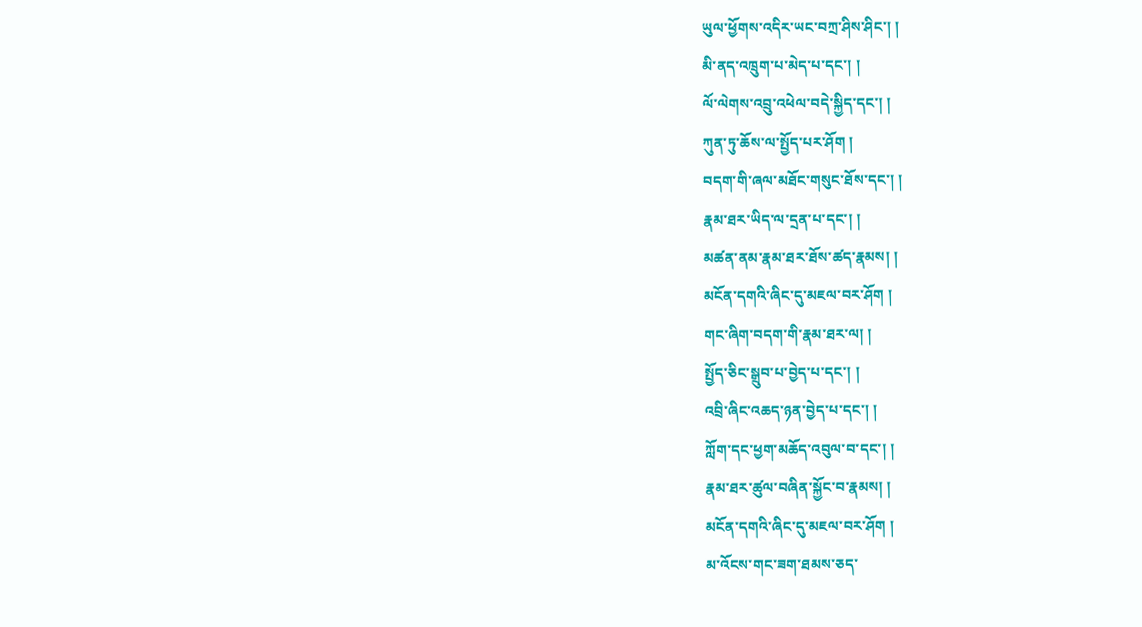ཡུལ་ཕྱོགས་འདིར་ཡང་བཀྲ་ཤིས་ཤིང་། །
མི་ནད་འཁྲུག་པ་མེད་པ་དང་། །
ལོ་ལེགས་འབྲུ་འཕེལ་བདེ་སྐྱིད་དང་། །
ཀུན་ཏུ་ཆོས་ལ་སྤྱོད་པར་ཤོག །
བདག་གི་ཞལ་མཐོང་གསུང་ཐོས་དང་། །
རྣམ་ཐར་ཡིད་ལ་དྲན་པ་དང་། །
མཚན་ནམ་རྣམ་ཐར་ཐོས་ཚད་རྣམས། །
མངོན་དགའི་ཞིང་དུ་མཇལ་བར་ཤོག །
གང་ཞིག་བདག་གི་རྣམ་ཐར་ལ། །
སྤྱོད་ཅིང་སྒྲུབ་པ་བྱེད་པ་དང་། །
འབྲི་ཞིང་འཆད་ཉན་བྱེད་པ་དང་། །
ཀློག་དང་ཕྱག་མཆོད་འབུལ་བ་དང་། །
རྣམ་ཐར་ཚུལ་བཞིན་སྐྱོང་བ་རྣམས། །
མངོན་དགའི་ཞིང་དུ་མཇལ་བར་ཤོག །
མ་འོངས་གང་ཟག་ཐམས་ཅད་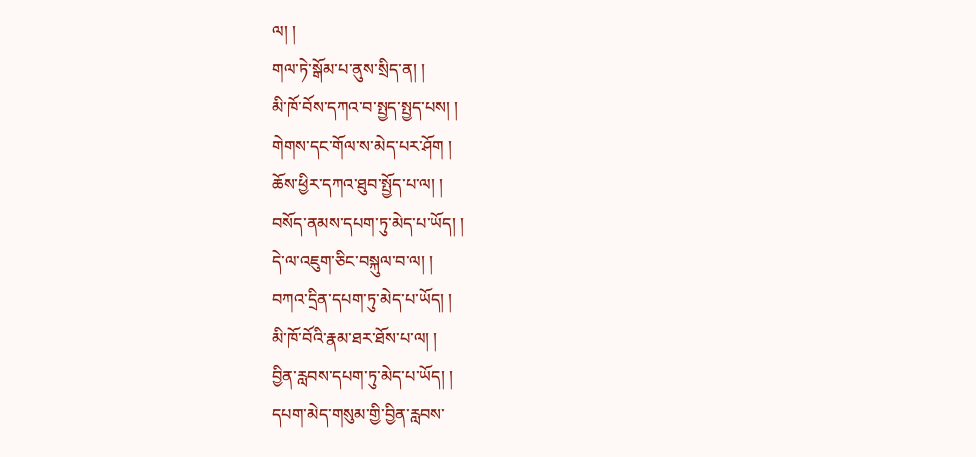ལ། །
གལ་ཏེ་སྒོམ་པ་ནུས་སྲིད་ན། །
མི་ཁོ་བོས་དཀའ་བ་སྤྱད་སྤྱད་པས། །
གེགས་དང་གོལ་ས་མེད་པར་ཤོག །
ཆོས་ཕྱིར་དཀའ་ཐུབ་སྤྱོད་པ་ལ། །
བསོད་ནམས་དཔག་ཏུ་མེད་པ་ཡོད། །
དེ་ལ་འཇུག་ཅིང་བསྐུལ་བ་ལ། །
བཀའ་དྲིན་དཔག་ཏུ་མེད་པ་ཡོད། །
མི་ཁོ་བོའི་རྣམ་ཐར་ཐོས་པ་ལ། །
བྱིན་རླབས་དཔག་ཏུ་མེད་པ་ཡོད། །
དཔག་མེད་གསུམ་གྱི་བྱིན་རླབས་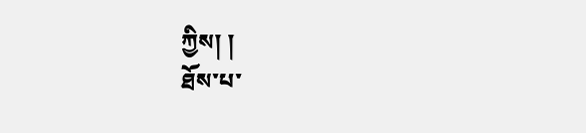ཀྱིས། །
ཐོས་པ་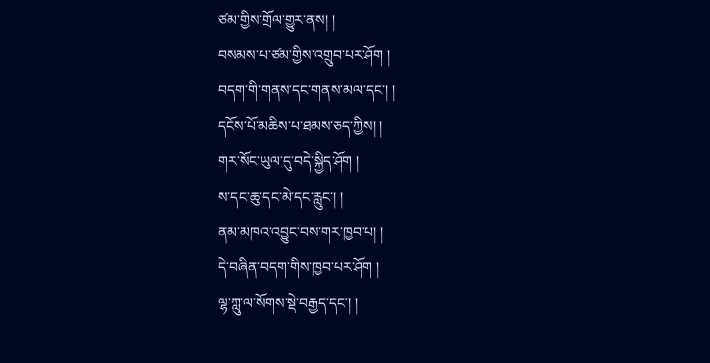ཙམ་གྱིས་གྲོལ་གྱུར་ནས། །
བསམས་པ་ཙམ་གྱིས་འགྲུབ་པར་ཤོག །
བདག་གི་གནས་དང་གནས་མལ་དང་། །
དངོས་པོ་མཆིས་པ་ཐམས་ཅད་ཀྱིས། །
གར་སོང་ཡུལ་དུ་བདེ་སྐྱིད་ཤོག །
ས་དང་ཆུ་དང་མེ་དང་རླུང་། །
ནམ་མཁའ་འབྱུང་བས་གར་ཁྱབ་པ། །
དེ་བཞིན་བདག་གིས་ཁྱབ་པར་ཤོག །
ལྷ་ཀླུ་ལ་སོགས་སྡེ་བརྒྱད་དང་། །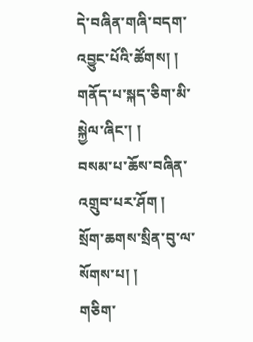དེ་བཞིན་གཞི་བདག་འབྱུང་པོའི་ཚོགས། །
གནོད་པ་སྐད་ཅིག་མི་སྐྱེལ་ཞིང་། །
བསམ་པ་ཆོས་བཞིན་འགྲུབ་པར་ཤོག །
སྲོག་ཆགས་སྲིན་བུ་ལ་སོགས་པ། །
གཅིག་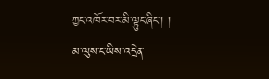ཀྱང་འཁོར་བར་མི་ལྟུང་ཞིང་། །
མ་ལུས་ང་ཡིས་འདྲེན་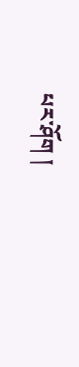པར་ཤོག །